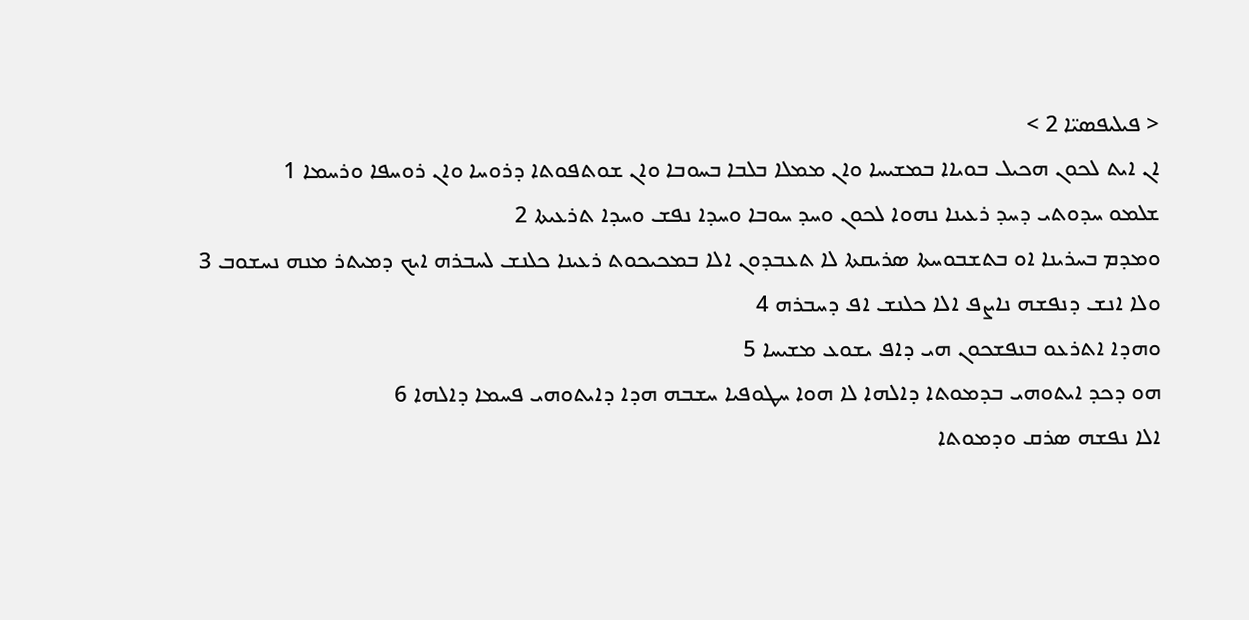< ܦܝܠܝܦܣܝ̈ܐ 2 >
ܐܢ ܐܝܬ ܠܟܘܢ ܗܟܝܠ ܒܘܝܐܐ ܒܡܫܝܚܐ ܘܐܢ ܡܡܠܐ ܒܠܒܐ ܒܚܘܒܐ ܘܐܢ ܫܘܬܦܘܬܐ ܕܪܘܚܐ ܘܐܢ ܪܘܚܦܐ ܘܪܚܡܐ 1
ܫܠܡܘ ܚܕܘܬܝ ܕܚܕ ܪܥܝܢܐ ܢܗܘܐ ܠܟܘܢ ܘܚܕ ܚܘܒܐ ܘܚܕܐ ܢܦܫ ܘܚܕܐ ܬܪܥܝܬܐ 2
ܘܡܕܡ ܒܚܪܝܢܐ ܐܘ ܒܬܫܒܘܚܬܐ ܤܪܝܩܬܐ ܠܐ ܬܥܒܕܘܢ ܐܠܐ ܒܡܟܝܟܘܬ ܪܥܝܢܐ ܟܠܢܫ ܠܚܒܪܗ ܐܝܟ ܕܡܝܬܪ ܡܢܗ ܢܚܫܘܒ 3
ܘܠܐ ܐܢܫ ܕܢܦܫܗ ܢܐܨܦ ܐܠܐ ܟܠܢܫ ܐܦ ܕܚܒܪܗ 4
ܘܗܕܐ ܐܬܪܥܘ ܒܢܦܫܟܘܢ ܗܝ ܕܐܦ ܝܫܘܥ ܡܫܝܚܐ 5
ܗܘ ܕܟܕ ܐܝܬܘܗܝ ܒܕܡܘܬܐ ܕܐܠܗܐ ܠܐ ܗܘܐ ܚܛܘܦܝܐ ܚܫܒܗ ܗܕܐ ܕܐܝܬܘܗܝ ܦܚܡܐ ܕܐܠܗܐ 6
ܐܠܐ ܢܦܫܗ ܤܪܩ ܘܕܡܘܬܐ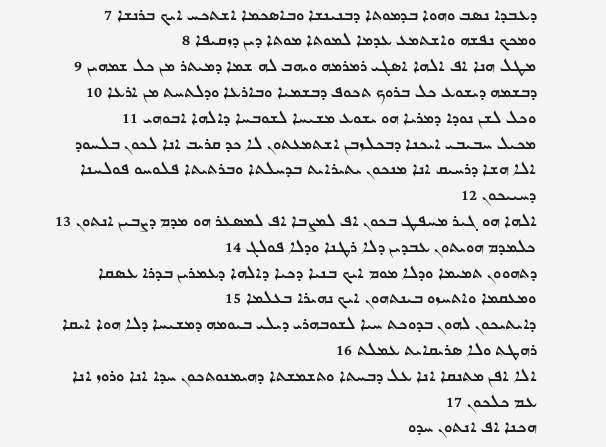ܕܥܒܕܐ ܢܤܒ ܘܗܘܐ ܒܕܡܘܬܐ ܕܒܢܝܢܫܐ ܘܒܐܤܟܡܐ ܐܫܬܟܚ ܐܝܟ ܒܪܢܫܐ 7
ܘܡܟܟ ܢܦܫܗ ܘܐܫܬܡܥ ܥܕܡܐ ܠܡܘܬܐ ܡܘܬܐ ܕܝܢ ܕܙܩܝܦܐ 8
ܡܛܠ ܗܢܐ ܐܦ ܐܠܗܐ ܐܤܓܝ ܪܡܪܡܗ ܘܝܗܒ ܠܗ ܫܡܐ ܕܡܝܬܪ ܡܢ ܟܠ ܫܡܗܝܢ 9
ܕܒܫܡܗ ܕܝܫܘܥ ܟܠ ܒܪܘܟ ܬܟܘܦ ܕܒܫܡܝܐ ܘܒܐܪܥܐ ܘܕܠܬܚܬ ܡܢ ܐܪܥܐ 10
ܘܟܠ ܠܫܢ ܢܘܕܐ ܕܡܪܝܐ ܗܘ ܝܫܘܥ ܡܫܝܚܐ ܠܫܘܒܚܐ ܕܐܠܗܐ ܐܒܘܗܝ 11
ܡܟܝܠ ܚܒܝܒܝ ܐܝܟܢܐ ܕܒܟܠܙܒܢ ܐܫܬܡܥܬܘܢ ܠܐ ܟܕ ܩܪܝܒ ܐܢܐ ܠܟܘܢ ܒܠܚܘܕ ܐܠܐ ܗܫܐ ܕܪܚܝܩ ܐܢܐ ܡܢܟܘܢ ܝܬܝܪܐܝܬ ܒܕܚܠܬܐ ܘܒܪܬܝܬܐ ܦܠܘܚܘ ܦܘܠܚܢܐ ܕܚܝܝܟܘܢ 12
ܐܠܗܐ ܗܘ ܓܝܪ ܡܚܦܛ ܒܟܘܢ ܐܦ ܠܡܨܒܐ ܐܦ ܠܡܤܥܪ ܗܘ ܡܕܡ ܕܨܒܝܢ ܐܢܬܘܢ 13
ܟܠܡܕܡ ܗܘܝܬܘܢ ܥܒܕܝܢ ܕܠܐ ܪܛܢܐ ܘܕܠܐ ܦܘܠܓ 14
ܕܬܗܘܘܢ ܬܡܝܡܐ ܘܕܠܐ ܡܘܡ ܐܝܟ ܒܢܝܐ ܕܟܝܐ ܕܐܠܗܐ ܕܥܡܪܝܢ ܒܕܪܐ ܥܤܩܐ ܘܡܥܩܡܐ ܘܐܬܚܙܘ ܒܝܢܬܗܘܢ ܐܝܟ ܢܗܝܪܐ ܒܥܠܡܐ 15
ܕܐܝܬܝܟܘܢ ܠܗܘܢ ܒܕܘܟܬ ܚܝܐ ܠܫܘܒܗܪܝ ܕܝܠܝ ܒܝܘܡܗ ܕܡܫܝܚܐ ܕܠܐ ܗܘܐ ܐܝܩܐ ܪܗܛܬ ܘܠܐ ܤܪܝܩܐܝܬ ܥܡܠܬ 16
ܐܠܐ ܐܦܢ ܡܬܢܩܐ ܐܢܐ ܥܠ ܕܒܚܬܐ ܘܬܫܡܫܬܐ ܕܗܝܡܢܘܬܟܘܢ ܚܕܐ ܐܢܐ ܘܪܘܙ ܐܢܐ ܥܡ ܟܠܟܘܢ 17
ܗܟܢܐ ܐܦ ܐܢܬܘܢ ܚܕܘ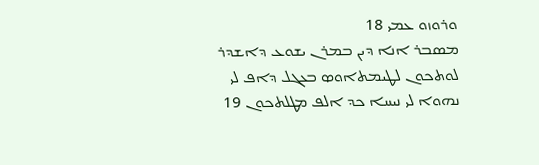ܘܪܘܙܘ ܥܡܝ 18
ܡܤܒܪ ܐܢܐ ܕܝܢ ܒܡܪܢ ܝܫܘܥ ܕܐܫܕܪ ܠܘܬܟܘܢ ܠܛܝܡܬܐܘܤ ܒܥܓܠ ܕܐܦ ܠܝ ܢܗܘܐ ܠܝ ܢܝܚܐ ܟܕ ܐܠܦ ܡܛܠܬܟܘܢ 19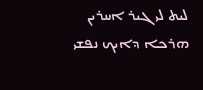ܠܝܬ ܠܝ ܓܝܪ ܐܚܪܝܢ ܗܪܟܐ ܕܐܝܟ ܢܦܫܝ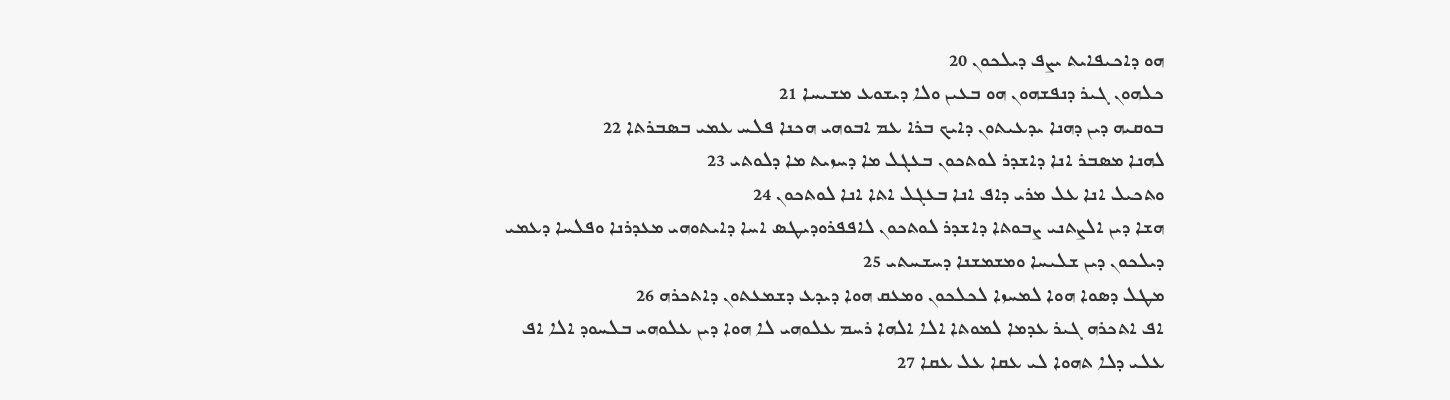ܗܘ ܕܐܟܝܦܐܝܬ ܝܨܦ ܕܝܠܟܘܢ 20
ܟܠܗܘܢ ܓܝܪ ܕܢܦܫܗܘܢ ܗܘ ܒܥܝܢ ܘܠܐ ܕܝܫܘܥ ܡܫܝܚܐ 21
ܒܘܩܝܗ ܕܝܢ ܕܗܢܐ ܝܕܥܝܬܘܢ ܕܐܝܟ ܒܪܐ ܥܡ ܐܒܘܗܝ ܗܟܢܐ ܦܠܚ ܥܡܝ ܒܤܒܪܬܐ 22
ܠܗܢܐ ܡܤܒܪ ܐܢܐ ܕܐܫܕܪ ܠܘܬܟܘܢ ܒܥܓܠ ܡܐ ܕܚܙܝܬ ܡܐ ܕܠܘܬܝ 23
ܘܬܟܝܠ ܐܢܐ ܥܠ ܡܪܝ ܕܐܦ ܐܢܐ ܒܥܓܠ ܐܬܐ ܐܢܐ ܠܘܬܟܘܢ 24
ܗܫܐ ܕܝܢ ܐܠܨܬܢܝ ܨܒܘܬܐ ܕܐܫܕܪ ܠܘܬܟܘܢ ܠܐܦܦܪܘܕܝܛܤ ܐܚܐ ܕܐܝܬܘܗܝ ܡܥܕܪܢܐ ܘܦܠܚܐ ܕܥܡܝ ܕܝܠܟܘܢ ܕܝܢ ܫܠܝܚܐ ܘܡܫܡܫܢܐ ܕܚܫܚܬܝ 25
ܡܛܠ ܕܤܘܐ ܗܘܐ ܠܡܚܙܐ ܠܟܠܟܘܢ ܘܡܥܩ ܗܘܐ ܕܝܕܥ ܕܫܡܥܬܘܢ ܕܐܬܟܪܗ 26
ܐܦ ܐܬܟܪܗ ܓܝܪ ܥܕܡܐ ܠܡܘܬܐ ܐܠܐ ܐܠܗܐ ܪܚܡ ܥܠܘܗܝ ܠܐ ܗܘܐ ܕܝܢ ܥܠܘܗܝ ܒܠܚܘܕ ܐܠܐ ܐܦ ܥܠܝ ܕܠܐ ܬܗܘܐ ܠܝ ܥܩܐ ܥܠ ܥܩܐ 27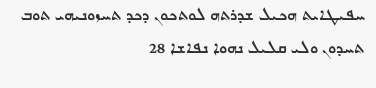ܚܦܝܛܐܝܬ ܗܟܝܠ ܫܕܪܬܗ ܠܘܬܟܘܢ ܕܟܕ ܬܚܙܘܢܝܗܝ ܬܘܒ ܬܚܕܘܢ ܘܠܝ ܩܠܝܠ ܢܗܘܐ ܢܦܐܫܐ 28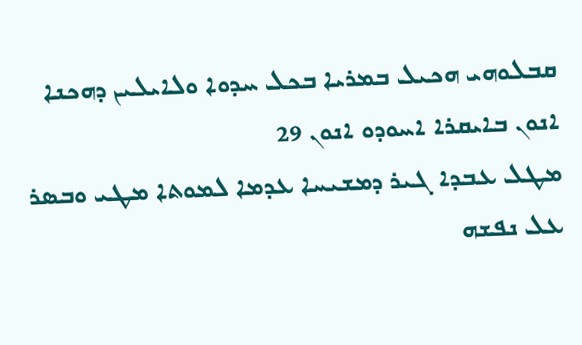ܩܒܠܘܗܝ ܗܟܝܠ ܒܡܪܝܐ ܒܟܠ ܚܕܘܐ ܘܠܐܝܠܝܢ ܕܗܟܢܐ ܐܢܘܢ ܒܐܝܩܪܐ ܐܚܘܕܘ ܐܢܘܢ 29
ܡܛܠ ܥܒܕܐ ܓܝܪ ܕܡܫܝܚܐ ܥܕܡܐ ܠܡܘܬܐ ܡܛܝ ܘܒܤܪ ܥܠ ܢܦܫܗ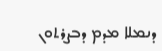ܕܢܡܠܐ ܡܕܡ ܕܒܨܪܬܘܢ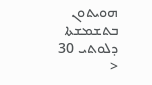ܗܘܝܬܘܢ ܒܬܫܡܫܬܐ ܕܠܘܬܝ 30
<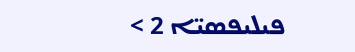ܦܝܠܝܦܣܝ̈ܐ 2 >